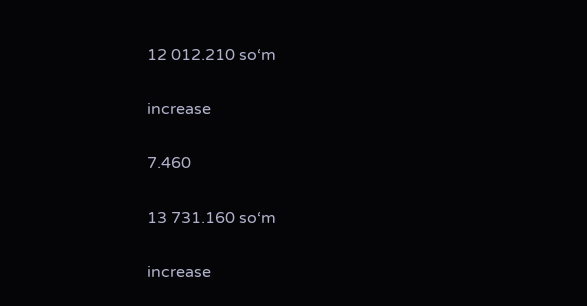12 012.210 so‘m

increase

7.460

13 731.160 so‘m

increase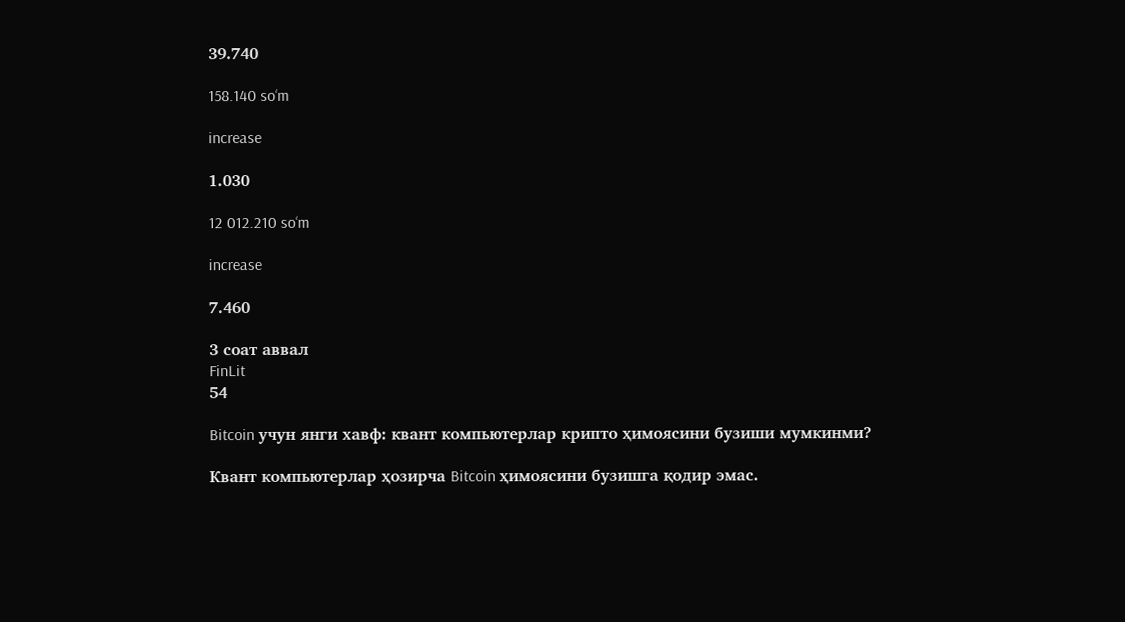39.740

158.140 so‘m

increase

1.030

12 012.210 so‘m

increase

7.460

3 соат аввал
FinLit
54

Bitcoin учун янги хавф: квант компьютерлар крипто ҳимоясини бузиши мумкинми?

Квант компьютерлар ҳозирча Bitcoin ҳимоясини бузишга қодир эмас.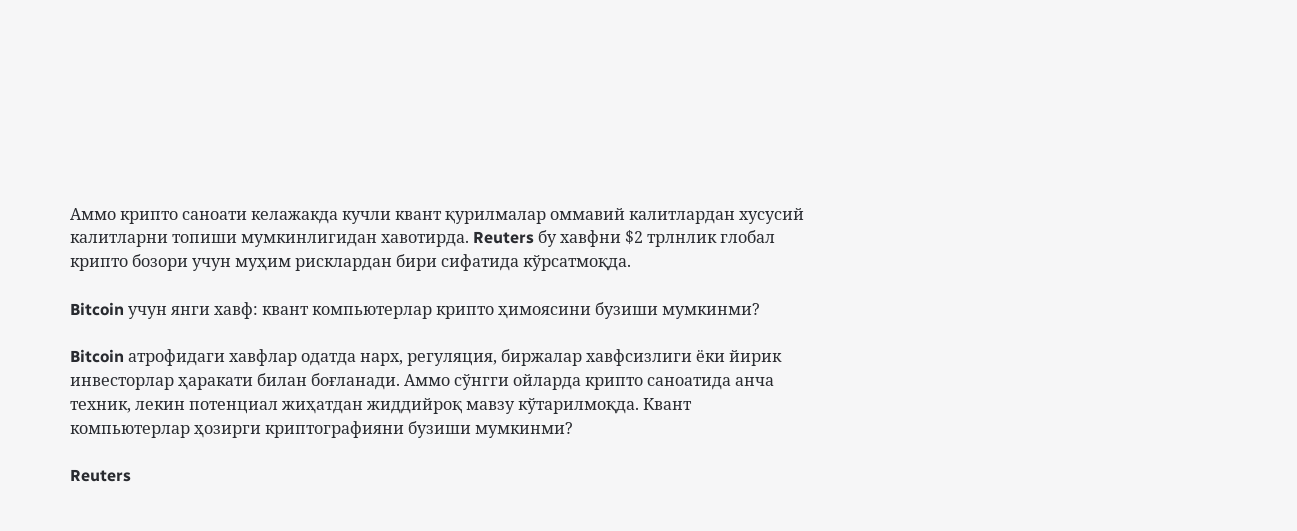Аммо крипто саноати келажакда кучли квант қурилмалар оммавий калитлардан хусусий калитларни топиши мумкинлигидан хавотирда. Reuters бу хавфни $2 трлнлик глобал крипто бозори учун муҳим рисклардан бири сифатида кўрсатмоқда.

Bitcoin учун янги хавф: квант компьютерлар крипто ҳимоясини бузиши мумкинми?

Bitcoin атрофидаги хавфлар одатда нарх, регуляция, биржалар хавфсизлиги ёки йирик инвесторлар ҳаракати билан боғланади. Аммо сўнгги ойларда крипто саноатида анча техник, лекин потенциал жиҳатдан жиддийроқ мавзу кўтарилмоқда. Квант компьютерлар ҳозирги криптографияни бузиши мумкинми?

Reuters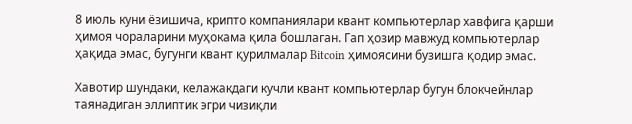8 июль куни ёзишича, крипто компаниялари квант компьютерлар хавфига қарши ҳимоя чораларини муҳокама қила бошлаган. Гап ҳозир мавжуд компьютерлар ҳақида эмас, бугунги квант қурилмалар Bitcoin ҳимоясини бузишга қодир эмас.

Хавотир шундаки, келажакдаги кучли квант компьютерлар бугун блокчейнлар таянадиган эллиптик эгри чизиқли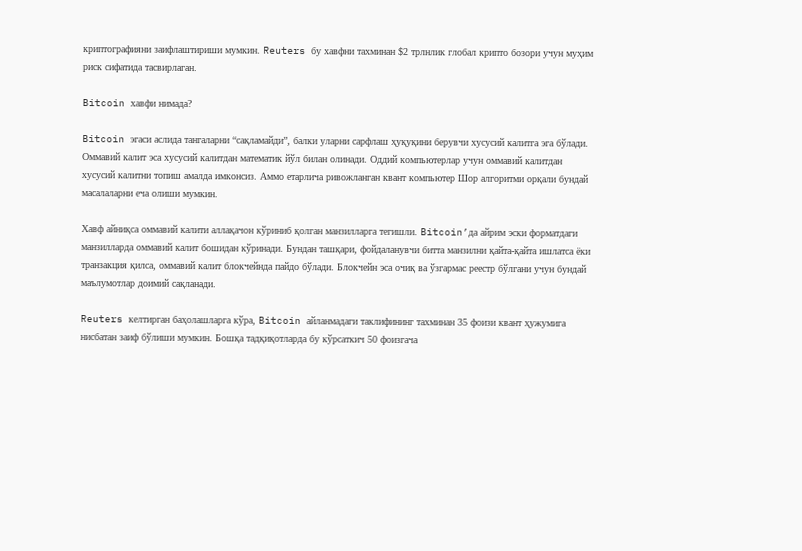криптографияни заифлаштириши мумкин. Reuters бу хавфни тахминан $2 трлнлик глобал крипто бозори учун муҳим риск сифатида тасвирлаган.

Bitcoin хавфи нимада?

Bitcoin эгаси аслида тангаларни “сақламайди”, балки уларни сарфлаш ҳуқуқини берувчи хусусий калитга эга бўлади. Оммавий калит эса хусусий калитдан математик йўл билан олинади. Оддий компьютерлар учун оммавий калитдан хусусий калитни топиш амалда имконсиз. Аммо етарлича ривожланган квант компьютер Шор алгоритми орқали бундай масалаларни еча олиши мумкин.

Хавф айниқса оммавий калити аллақачон кўриниб қолган манзилларга тегишли. Bitcoin’да айрим эски форматдаги манзилларда оммавий калит бошидан кўринади. Бундан ташқари, фойдаланувчи битта манзилни қайта-қайта ишлатса ёки транзакция қилса, оммавий калит блокчейнда пайдо бўлади. Блокчейн эса очиқ ва ўзгармас реестр бўлгани учун бундай маълумотлар доимий сақланади.

Reuters келтирган баҳолашларга кўра, Bitcoin айланмадаги таклифининг тахминан 35 фоизи квант ҳужумига нисбатан заиф бўлиши мумкин. Бошқа тадқиқотларда бу кўрсаткич 50 фоизгача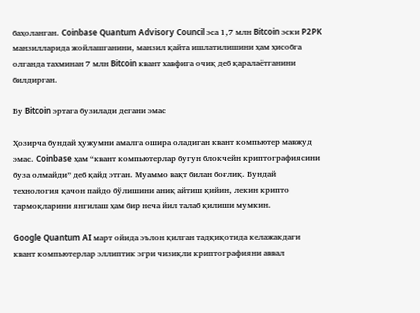баҳоланган. Coinbase Quantum Advisory Council эса 1,7 млн Bitcoin эски P2PK манзилларида жойлашганини, манзил қайта ишлатилишини ҳам ҳисобга олганда тахминан 7 млн Bitcoin квант хавфига очиқ деб қаралаётганини билдирган.

Бу Bitcoin эртага бузилади дегани эмас

Ҳозирча бундай ҳужумни амалга ошира оладиган квант компьютер мавжуд эмас. Coinbase ҳам “квант компьютерлар бугун блокчейн криптографиясини буза олмайди” деб қайд этган. Муаммо вақт билан боғлиқ. Бундай технология қачон пайдо бўлишини аниқ айтиш қийин, лекин крипто тармоқларини янгилаш ҳам бир неча йил талаб қилиши мумкин.

Google Quantum AI март ойида эълон қилган тадқиқотида келажакдаги квант компьютерлар эллиптик эгри чизиқли криптографияни аввал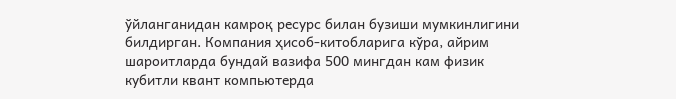ўйланганидан камроқ ресурс билан бузиши мумкинлигини билдирган. Компания ҳисоб-китобларига кўра, айрим шароитларда бундай вазифа 500 мингдан кам физик кубитли квант компьютерда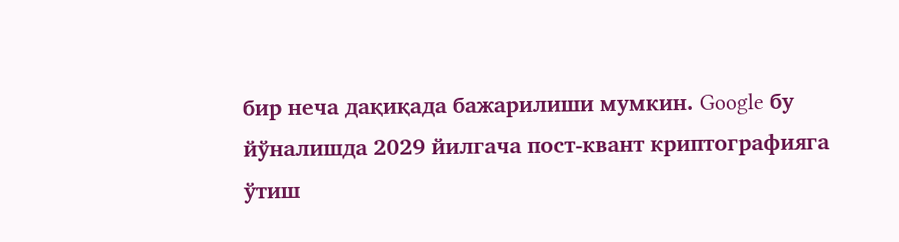бир неча дақиқада бажарилиши мумкин. Google бу йўналишда 2029 йилгача пост-квант криптографияга ўтиш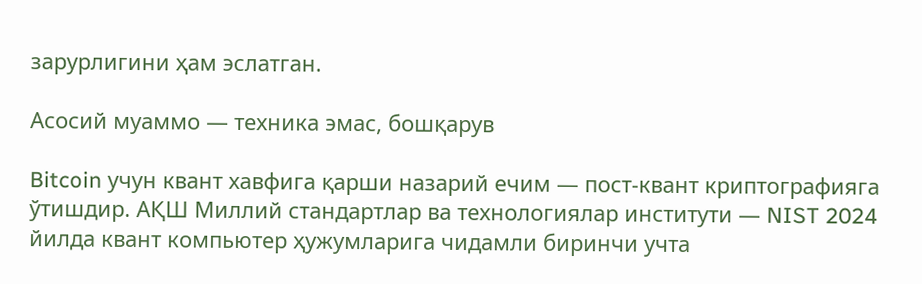зарурлигини ҳам эслатган.

Асосий муаммо — техника эмас, бошқарув

Bitcoin учун квант хавфига қарши назарий ечим — пост-квант криптографияга ўтишдир. АҚШ Миллий стандартлар ва технологиялар институти — NIST 2024 йилда квант компьютер ҳужумларига чидамли биринчи учта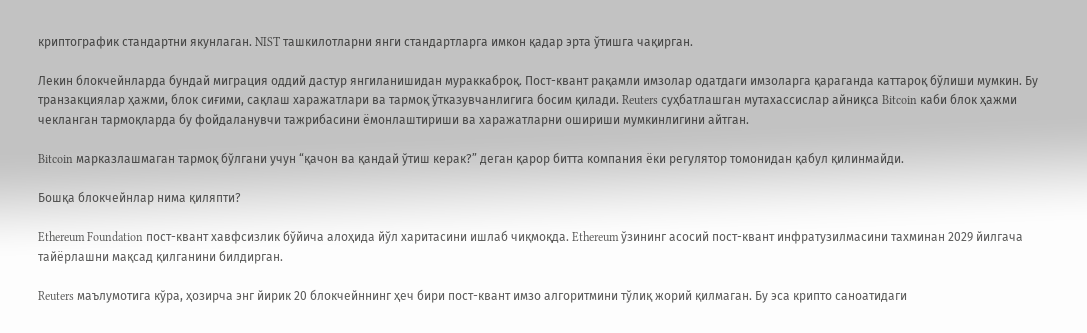криптографик стандартни якунлаган. NIST ташкилотларни янги стандартларга имкон қадар эрта ўтишга чақирган.

Лекин блокчейнларда бундай миграция оддий дастур янгиланишидан мураккаброқ. Пост-квант рақамли имзолар одатдаги имзоларга қараганда каттароқ бўлиши мумкин. Бу транзакциялар ҳажми, блок сиғими, сақлаш харажатлари ва тармоқ ўтказувчанлигига босим қилади. Reuters суҳбатлашган мутахассислар айниқса Bitcoin каби блок ҳажми чекланган тармоқларда бу фойдаланувчи тажрибасини ёмонлаштириши ва харажатларни ошириши мумкинлигини айтган.

Bitcoin марказлашмаган тармоқ бўлгани учун “қачон ва қандай ўтиш керак?” деган қарор битта компания ёки регулятор томонидан қабул қилинмайди.

Бошқа блокчейнлар нима қиляпти?

Ethereum Foundation пост-квант хавфсизлик бўйича алоҳида йўл харитасини ишлаб чиқмоқда. Ethereum ўзининг асосий пост-квант инфратузилмасини тахминан 2029 йилгача тайёрлашни мақсад қилганини билдирган.

Reuters маълумотига кўра, ҳозирча энг йирик 20 блокчейннинг ҳеч бири пост-квант имзо алгоритмини тўлиқ жорий қилмаган. Бу эса крипто саноатидаги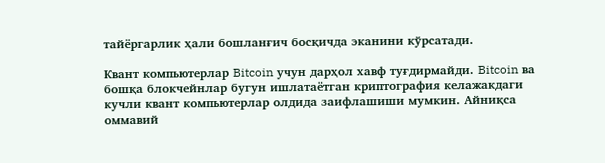тайёргарлик ҳали бошланғич босқичда эканини кўрсатади.

Квант компьютерлар Bitcoin учун дарҳол хавф туғдирмайди. Bitcoin ва бошқа блокчейнлар бугун ишлатаётган криптография келажакдаги кучли квант компьютерлар олдида заифлашиши мумкин. Айниқса оммавий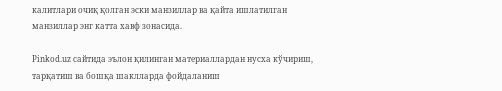калитлари очиқ қолган эски манзиллар ва қайта ишлатилган манзиллар энг катта хавф зонасида.

Pinkod.uz сайтида эълон қилинган материаллардан нусха кўчириш, тарқатиш ва бошқа шаклларда фойдаланиш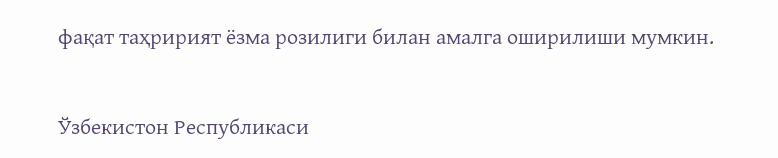фақат таҳририят ёзма розилиги билан амалга оширилиши мумкин.

Ўзбекистон Республикаси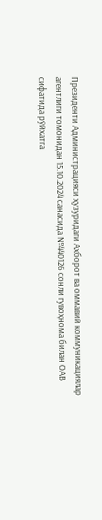Президенти Администрацияси ҳузуридаги Ахборот ва оммавий коммуникациялар агентлиги томонидан 15.10.2024 санасида №440126 сонли гувоҳнома билан ОАВ сифатида рўйхатга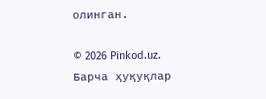олинган.

© 2026 Pinkod.uz.
Барча ҳуқуқлар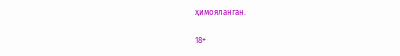ҳимояланган.

18+